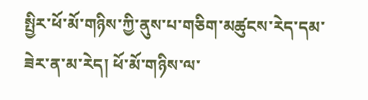སྤྱིར་ཕོ་མོ་གཉིས་ཀྱི་ནུས་པ་གཅིག་མཚུངས་རེད་དམ་ཟེར་ན་མ་རེད། ཕོ་མོ་གཉིས་ལ་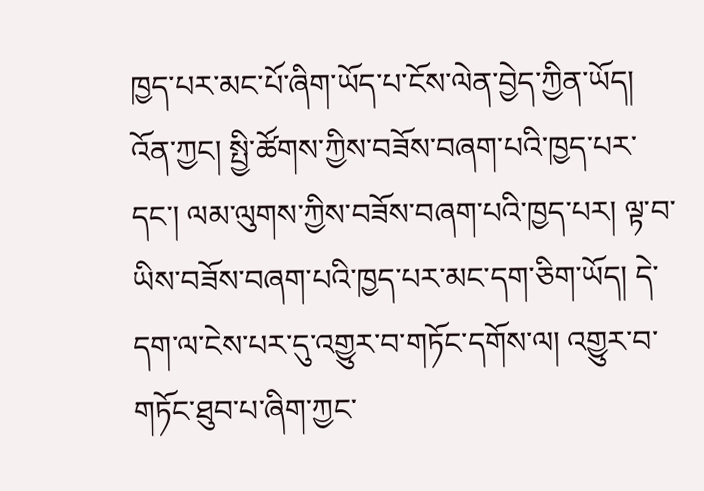ཁྱད་པར་མང་པོ་ཞིག་ཡོད་པ་ངོས་ལེན་བྱེད་ཀྱིན་ཡོད། འོན་ཀྱང། སྤྱི་ཚོགས་ཀྱིས་བཟོས་བཞག་པའི་ཁྱད་པར་དང་། ལམ་ལུགས་ཀྱིས་བཟོས་བཞག་པའི་ཁྱད་པར། ལྟ་བ་ཡིས་བཟོས་བཞག་པའི་ཁྱད་པར་མང་དག་ཅིག་ཡོད། དེ་དག་ལ་ངེས་པར་དུ་འགྱུར་བ་གཏོང་དགོས་ལ། འགྱུར་བ་གཏོང་ཐུབ་པ་ཞིག་ཀྱང་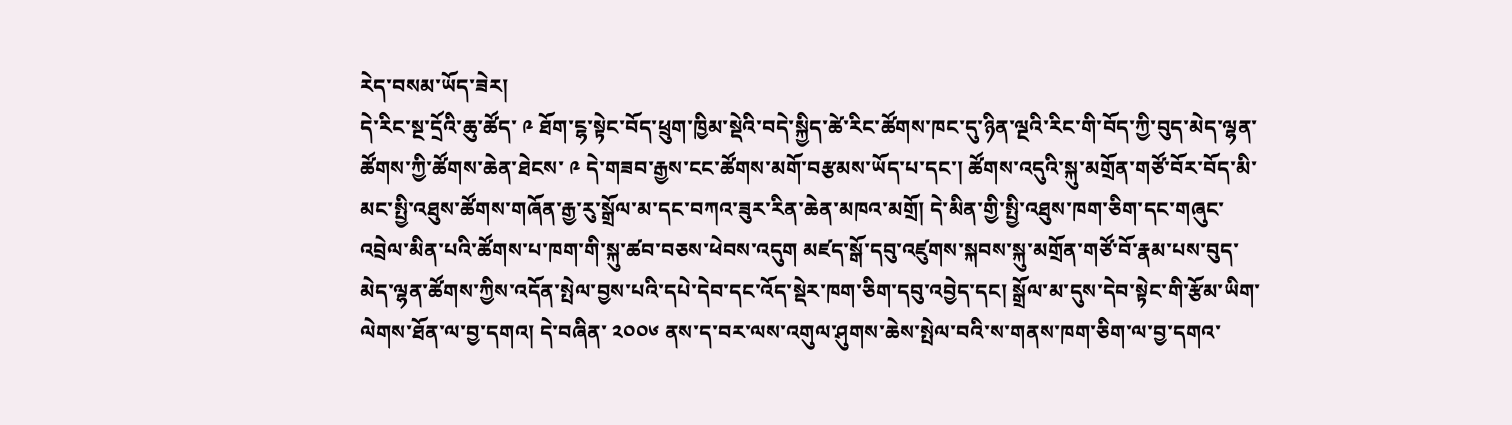རེད་བསམ་ཡོད་ཟེར།
དེ་རིང་སྔ་དྲོའི་ཆུ་ཚོད་ ༩ ཐོག་ངྷ་སྟེང་བོད་ཕྲུག་ཁྱིམ་སྡེའི་བདེ་སྐྱིད་ཚེ་རིང་ཚོགས་ཁང་དུ་ཉིན་ལྔའི་རིང་གི་བོད་ཀྱི་བུད་མེད་ལྷན་ཚོགས་ཀྱི་ཚོགས་ཆེན་ཐེངས་ ༩ དེ་གཟབ་རྒྱས་ངང་ཚོགས་མགོ་བརྩམས་ཡོད་པ་དང་། ཚོགས་འདུའི་སྐུ་མགྲོན་གཙོ་བོར་བོད་མི་མང་སྤྱི་འཐུས་ཚོགས་གཞོན་རྒྱ་རུ་སྒྲོལ་མ་དང་བཀའ་ཟུར་རིན་ཆེན་མཁའ་མགྲོ། དེ་མིན་གྱི་སྤྱི་འཐུས་ཁག་ཅིག་དང་གཞུང་འབྲེལ་མིན་པའི་ཚོགས་པ་ཁག་གི་སྐུ་ཚབ་བཅས་ཕེབས་འདུག མཛད་སྒོ་དབུ་འཛུགས་སྐབས་སྐུ་མགྲོན་གཙོ་བོ་རྣམ་པས་བུད་མེད་ལྷན་ཚོགས་ཀྱིས་འདོན་སྤེལ་བྱས་པའི་དཔེ་དེབ་དང་འོད་སྡེར་ཁག་ཅིག་དབུ་འབྱེད་དང། སྒྲོལ་མ་དུས་དེབ་སྟེང་གི་རྩོམ་ཡིག་ལེགས་ཐོན་ལ་བྱ་དགའ། དེ་བཞིན་ ༢༠༠༦ ནས་ད་བར་ལས་འགུལ་ཤུགས་ཆེས་སྤེལ་བའི་ས་གནས་ཁག་ཅིག་ལ་བྱ་དགའ་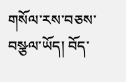གསོལ་རས་བཅས་བསྩལ་ཡོད། བོད་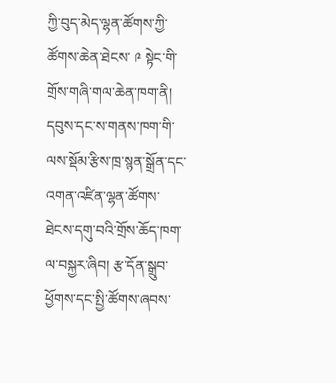ཀྱི་བུད་མེད་ལྷན་ཚོགས་ཀྱི་ཚོགས་ཆེན་ཐེངས་ ༩ སྟེང་གི་གྲོས་གཞི་གལ་ཆེན་ཁག་ནི། དབུས་དང་ས་གནས་ཁག་གི་ལས་སྡོམ་རྩིས་ཁྲ་སྙན་སྒྲོན་དང་འགན་འཛིན་ལྷན་ཚོགས་ཐེངས་དགུ་བའི་གྲོས་ཆོད་ཁག་ལ་བསྐྱར་ཞིབ། རྩ་དོན་སྒྲུབ་ཕྱོགས་དང་སྤྱི་ཚོགས་ཞབས་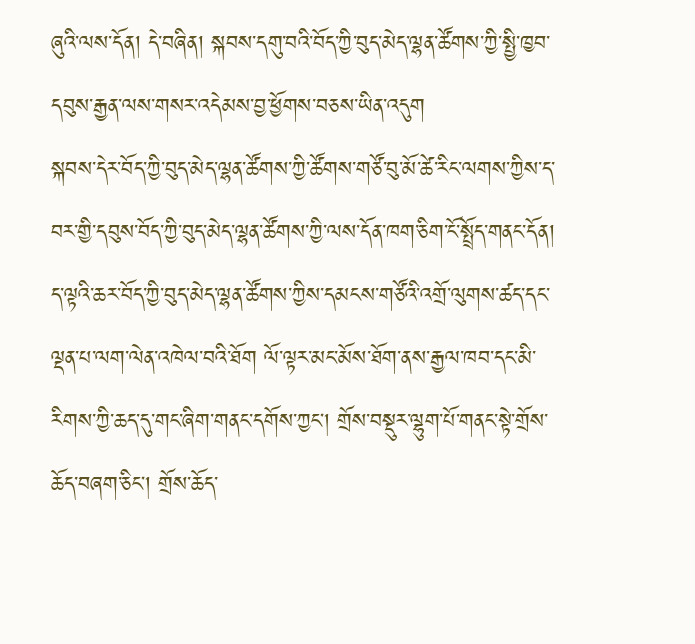ཞུའི་ལས་དོན། དེ་བཞིན། སྐབས་དགུ་བའི་བོད་ཀྱི་བུད་མེད་ལྷན་ཚོགས་ཀྱི་སྤྱི་ཁྱབ་དབུས་རྒྱན་ལས་གསར་འདེམས་བྱ་ཕྱོགས་བཅས་ཡིན་འདུག
སྐབས་དེར་བོད་ཀྱི་བུད་མེད་ལྷན་ཚོགས་ཀྱི་ཚོགས་གཙོ་བུ་མོ་ཚེ་རིང་ལགས་ཀྱིས་ད་བར་གྱི་དབུས་བོད་ཀྱི་བུད་མེད་ལྷན་ཚོགས་ཀྱི་ལས་དོན་ཁག་ཅིག་ངོ་སྤྲོད་གནང་དོན། ད་ལྟའི་ཆར་བོད་ཀྱི་བུད་མེད་ལྷན་ཚོགས་ཀྱིས་དམངས་གཙོའི་འགྲོ་ལུགས་ཚད་དང་ལྡན་པ་ལག་ལེན་འཁེལ་བའི་ཐོག ལོ་ལྟར་མང་མོས་ཐོག་ནས་རྒྱལ་ཁབ་དང་མི་རིགས་ཀྱི་ཆད་དུ་གང་ཞིག་གནང་དགོས་ཀྱང། གྲོས་བསྡུར་ལྷུག་པོ་གནང་སྟེ་གྲོས་ཆོད་བཞག་ཅིང། གྲོས་ཆོད་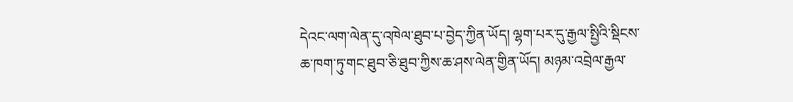དེའང་ལག་ལེན་དུ་འཁེལ་ཐུབ་པ་བྱེད་ཀྱིན་ཡོད། ལྷག་པར་དུ་རྒྱལ་སྤྱིའི་སྡིངས་ཆ་ཁག་ཏུ་གང་ཐུབ་ཅི་ཐུབ་ཀྱིས་ཆ་ཤས་ལེན་གྱིན་ཡོད། མཉམ་འབྲེལ་རྒྱལ་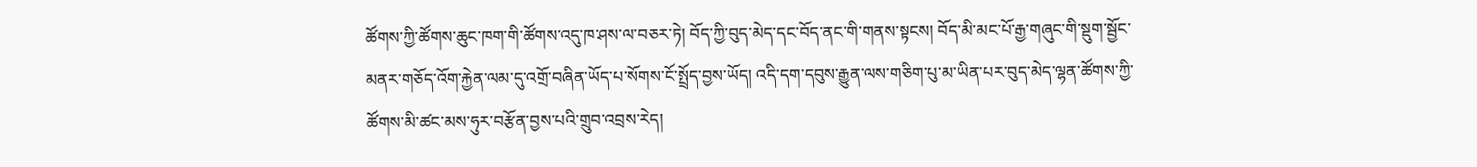ཚོགས་ཀྱི་ཚོགས་ཆུང་ཁག་གི་ཚོགས་འདུ་ཁ་ཤས་ལ་བཅར་ཏེ། བོད་ཀྱི་བུད་མེད་དང་བོད་ནང་གི་གནས་སྟངས། བོད་མི་མང་པོ་རྒྱ་གཞུང་གི་སྡུག་སྦྱོང་མནར་གཅོད་འོག་རྐྱེན་ལམ་དུ་འགྲོ་བཞིན་ཡོད་པ་སོགས་ངོ་སྤྲོད་བྱས་ཡོད། འདི་དག་དབུས་རྒྱུན་ལས་གཅིག་པུ་མ་ཡིན་པར་བུད་མེད་ལྷན་ཚོགས་ཀྱི་ཚོགས་མི་ཚང་མས་ཧུར་བརྩོན་བྱས་པའི་གྲུབ་འབྲས་རེད།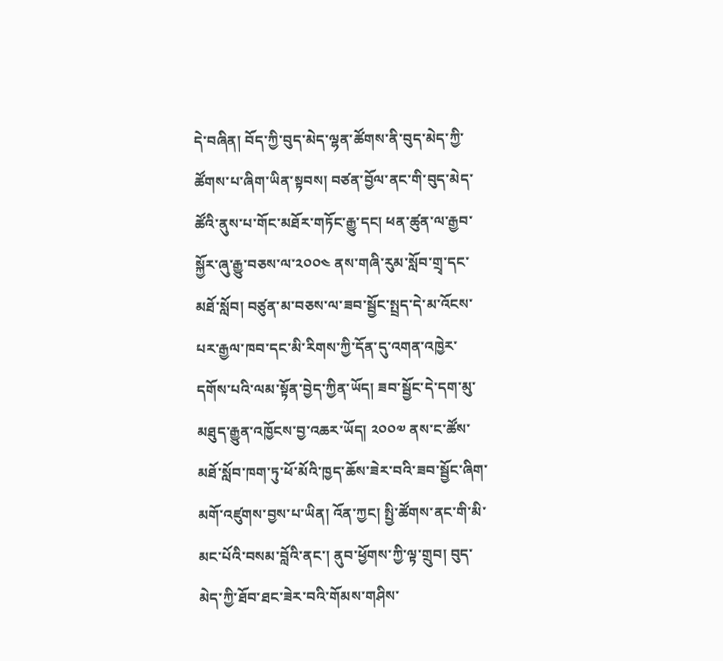དེ་བཞིན། བོད་ཀྱི་བུད་མེད་ལྷན་ཚོགས་ནི་བུད་མེད་ཀྱི་ཚོགས་པ་ཞིག་ཡིན་སྟབས། བཙན་བྱོལ་ནང་གི་བུད་མེད་ཚོའི་ནུས་པ་གོང་མཐོར་གཏོང་རྒྱུ་དང། ཕན་ཚུན་ལ་རྒྱབ་སྐྱོར་ཞུ་རྒྱུ་བཅས་ལ་༢༠༠༤ ནས་གཞི་རུམ་སློབ་གྲྭ་དང་མཐོ་སློབ། བཙུན་མ་བཅས་ལ་ཟབ་སྦྱོང་སྤྲད་དེ་མ་འོངས་པར་རྒྱལ་ཁབ་དང་མི་རིགས་ཀྱི་དོན་དུ་འགན་འཁྱེར་དགོས་པའི་ལམ་སྟོན་བྱེད་ཀྱིན་ཡོད། ཟབ་སྦྱོང་དེ་དག་མུ་མཐུད་རྒྱུན་འཁྱོངས་བྱ་འཆར་ཡོད། ༢༠༠༧ ནས་ང་ཚོས་མཐོ་སློབ་ཁག་ཏུ་ཕོ་མོའི་ཁྱད་ཆོས་ཟེར་བའི་ཟབ་སྦྱོང་ཞིག་མགོ་འཛུགས་བྱས་པ་ཡིན། འོན་ཀྱང། སྤྱི་ཚོགས་ནང་གི་མི་མང་པོའི་བསམ་བློའི་ནང་། ནུབ་ཕྱོགས་ཀྱི་ལྟ་གྲུབ། བུད་མེད་ཀྱི་ཐོབ་ཐང་ཟེར་བའི་གོམས་གཤིས་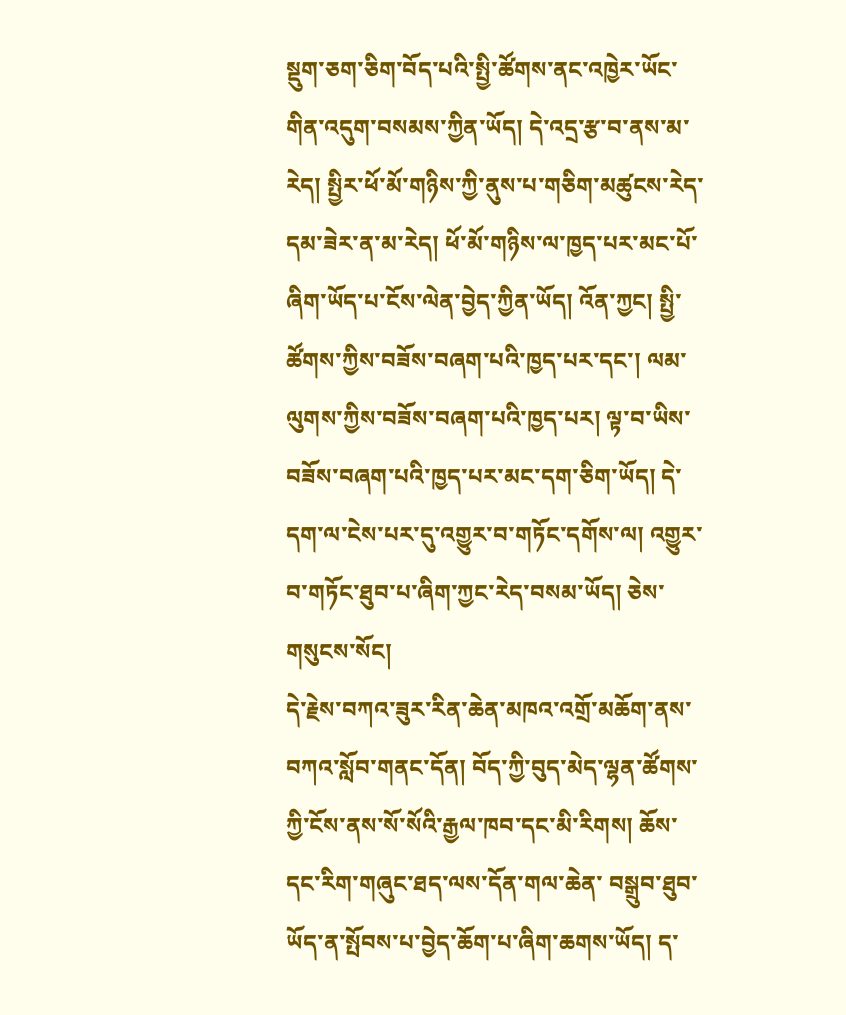སྡུག་ཅག་ཅིག་བོད་པའི་སྤྱི་ཚོགས་ནང་འཁྱེར་ཡོང་གིན་འདུག་བསམས་ཀྱིན་ཡོད། དེ་འདྲ་རྩ་བ་ནས་མ་རེད། སྤྱིར་ཕོ་མོ་གཉིས་ཀྱི་ནུས་པ་གཅིག་མཚུངས་རེད་དམ་ཟེར་ན་མ་རེད། ཕོ་མོ་གཉིས་ལ་ཁྱད་པར་མང་པོ་ཞིག་ཡོད་པ་ངོས་ལེན་བྱེད་ཀྱིན་ཡོད། འོན་ཀྱང། སྤྱི་ཚོགས་ཀྱིས་བཟོས་བཞག་པའི་ཁྱད་པར་དང་། ལམ་ལུགས་ཀྱིས་བཟོས་བཞག་པའི་ཁྱད་པར། ལྟ་བ་ཡིས་བཟོས་བཞག་པའི་ཁྱད་པར་མང་དག་ཅིག་ཡོད། དེ་དག་ལ་ངེས་པར་དུ་འགྱུར་བ་གཏོང་དགོས་ལ། འགྱུར་བ་གཏོང་ཐུབ་པ་ཞིག་ཀྱང་རེད་བསམ་ཡོད། ཅེས་གསུངས་སོང།
དེ་རྗེས་བཀའ་ཟུར་རིན་ཆེན་མཁའ་འགྲོ་མཆོག་ནས་བཀའ་སློབ་གནང་དོན། བོད་ཀྱི་བུད་མེད་ལྷན་ཚོགས་ཀྱི་ངོས་ནས་སོ་སོའི་རྒྱལ་ཁབ་དང་མི་རིགས། ཆོས་དང་རིག་གཞུང་ཐད་ལས་དོན་གལ་ཆེན་ བསྒྲུབ་ཐུབ་ཡོད་ན་སྤོབས་པ་བྱེད་ཆོག་པ་ཞིག་ཆགས་ཡོད། ད་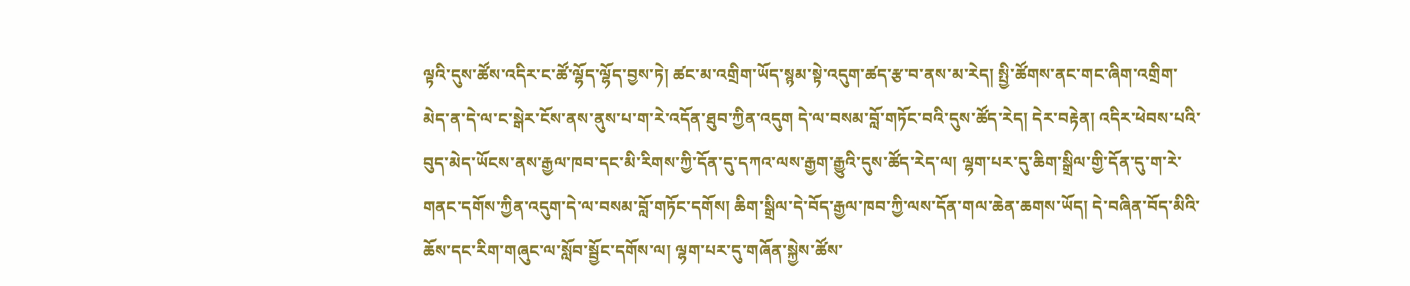ལྟའི་དུས་ཚོས་འདིར་ང་ཚོ་ལྷོད་ལྷོད་བྱས་ཏེ། ཚང་མ་འགྲིག་ཡོད་སྙམ་སྟེ་འདུག་ཚད་རྩ་བ་ནས་མ་རེད། སྤྱི་ཚོགས་ནང་གང་ཞིག་འགྲིག་མེད་ན་དེ་ལ་ང་སྒེར་ངོས་ནས་ནུས་པ་ག་རེ་འདོན་ཐུབ་ཀྱིན་འདུག དེ་ལ་བསམ་བློ་གཏོང་བའི་དུས་ཚོད་རེད། དེར་བརྟེན། འདིར་ཕེབས་པའི་བུད་མེད་ཡོངས་ནས་རྒྱལ་ཁབ་དང་མི་རིགས་ཀྱི་དོན་དུ་དཀའ་ལས་རྒྱག་རྒྱུའི་དུས་ཚོད་རེད་ལ། ལྷག་པར་དུ་ཆིག་སྒྲིལ་གྱི་དོན་དུ་ག་རེ་གནང་དགོས་ཀྱིན་འདུག་དེ་ལ་བསམ་བློ་གཏོང་དགོས། ཆིག་སྒྲིལ་དེ་བོད་རྒྱལ་ཁབ་ཀྱི་ལས་དོན་གལ་ཆེན་ཆགས་ཡོད། དེ་བཞིན་བོད་མིའི་ཆོས་དང་རིག་གཞུང་ལ་སློབ་སྦྱོང་དགོས་ལ། ལྷག་པར་དུ་གཞོན་སྐྱེས་ཚོས་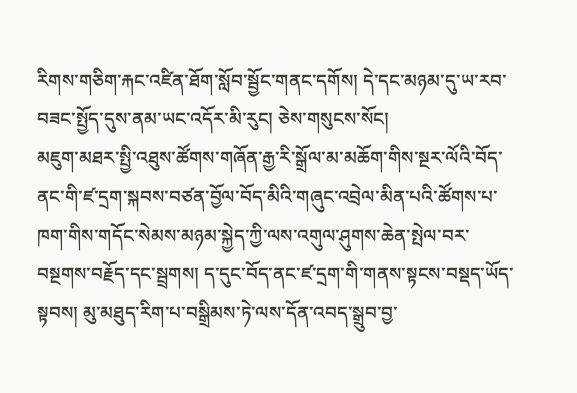རིགས་གཅིག་རྐང་འཛིན་ཐོག་སློབ་སྦྱོང་གནང་དགོས། དེ་དང་མཉམ་དུ་ཡ་རབ་བཟང་སྤྱོད་དུས་ནམ་ཡང་འདོར་མི་རུང། ཅེས་གསུངས་སོང།
མཇུག་མཐར་སྤྱི་འཐུས་ཚོགས་གཞོན་རྒྱ་རི་སྒྲོལ་མ་མཆོག་གིས་སྔར་ལོའི་བོད་ནང་གི་ཛ་དྲག་སྐབས་བཙན་བྱོལ་བོད་མིའི་གཞུང་འབྲེལ་མིན་པའི་ཚོགས་པ་ཁག་གིས་གདོང་སེམས་མཉམ་སྐྱེད་ཀྱི་ལས་འགུལ་ཤུགས་ཆེན་སྤེལ་བར་བསྔགས་བརྗོད་དང་སྦྲགས། ད་དུང་བོད་ནང་ཛ་དྲག་གི་གནས་སྟངས་བསྡད་ཡོད་སྟབས། མུ་མཐུད་རིག་པ་བསྒྲིམས་ཏེ་ལས་དོན་འབད་སྒྲུབ་བྱ་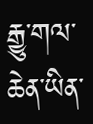རྒྱུ་གལ་ཆེན་ཡིན་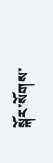སྐོར་སོགས་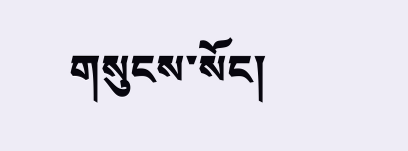གསུངས་སོང།